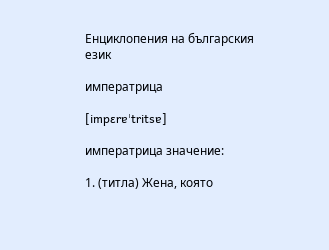Енциклопения на българския език

императрица

[impɛrɐˈtritsɐ]

императрица значение:

1. (титла) Жена, която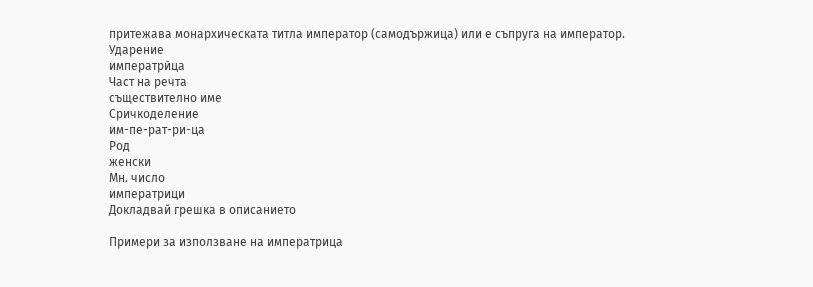притежава монархическата титла император (самодържица) или е съпруга на император.
Ударение
императрѝца
Част на речта
съществително име
Сричкоделение
им-пе-рат-ри-ца
Род
женски
Мн. число
императрици
Докладвай грешка в описанието

Примери за използване на императрица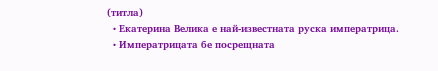(титла)
  • Екатерина Велика е най-известната руска императрица.
  • Императрицата бе посрещната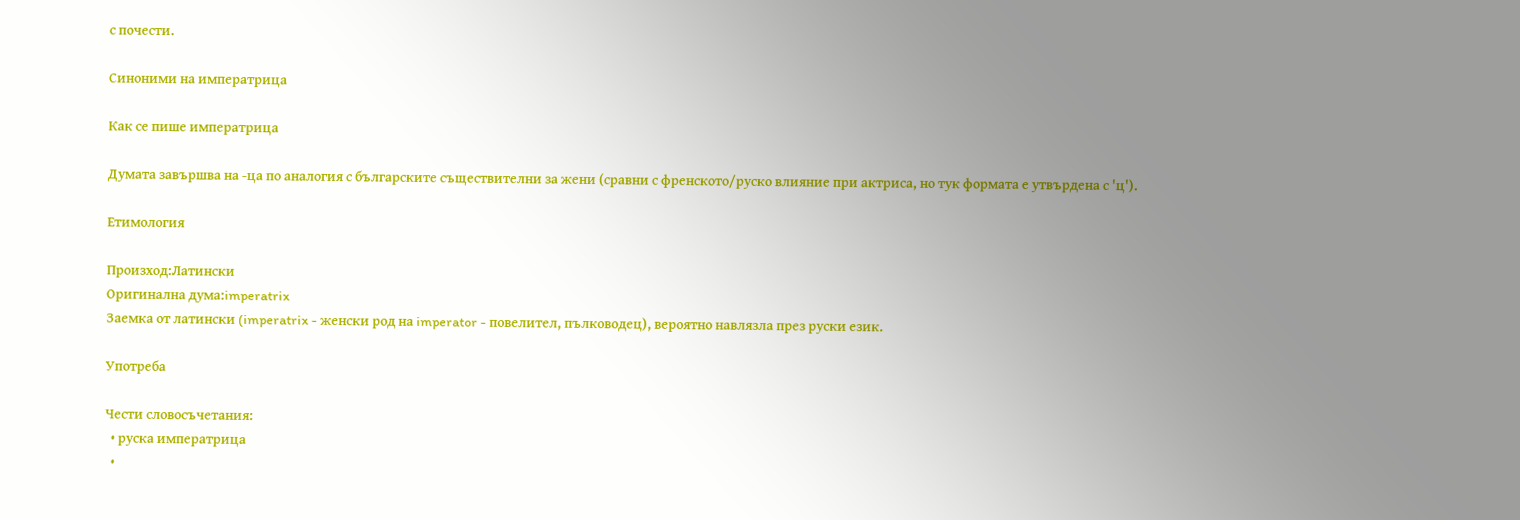с почести.

Синоними на императрица

Как се пише императрица

Думата завършва на -ца по аналогия с българските съществителни за жени (сравни с френското/руско влияние при актриса, но тук формата е утвърдена с 'ц').

Етимология

Произход:Латински
Оригинална дума:imperatrix
Заемка от латински (imperatrix - женски род на imperator - повелител, пълководец), вероятно навлязла през руски език.

Употреба

Чести словосъчетания:
  • руска императрица
  •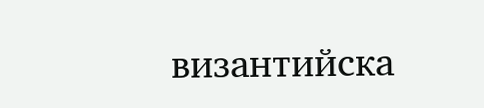византийска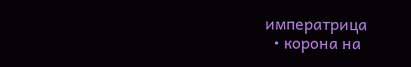императрица
  • корона на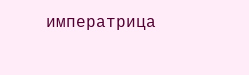императрица